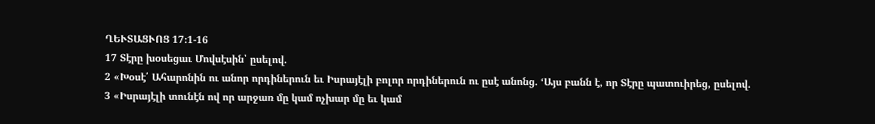ՂԵՒՏԱՑՒՈՑ 17։1-16
17 Տէրը խօսեցաւ Մովսէսին՝ ըսելով.
2 «Խօսէ՛ Ահարոնին ու անոր որդիներուն եւ Իսրայէլի բոլոր որդիներուն ու ըսէ անոնց. ‘Այս բանն է, որ Տէրը պատուիրեց, ըսելով.
3 «Իսրայէլի տունէն ով որ արջառ մը կամ ոչխար մը եւ կամ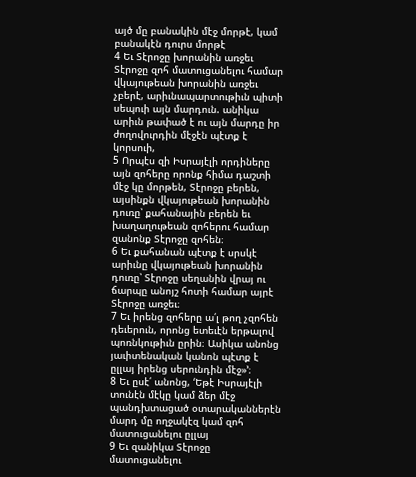այծ մը բանակին մէջ մորթէ, կամ բանակէն դուրս մորթէ
4 Եւ Տէրոջը խորանին առջեւ Տէրոջը զոհ մատուցանելու համար վկայութեան խորանին առջեւ չբերէ, արիւնապարտութիւն պիտի սեպուի այն մարդուն. անիկա արիւն թափած է ու այն մարդը իր ժողովուրդին մէջէն պէտք է կորսուի,
5 Որպէս զի Իսրայէլի որդիները այն զոհերը որոնք հիմա դաշտի մէջ կը մորթեն, Տէրոջը բերեն, այսինքն վկայութեան խորանին դուռը՝ քահանային բերեն եւ խաղաղութեան զոհերու համար զանոնք Տէրոջը զոհեն։
6 Եւ քահանան պէտք է սրսկէ արիւնը վկայութեան խորանին դուռը՝ Տէրոջը սեղանին վրայ ու ճարպը անոյշ հոտի համար այրէ Տէրոջը առջեւ։
7 Եւ իրենց զոհերը ա՛լ թող չզոհեն դեւերուն, որոնց ետեւէն երթալով պոռնկութիւն ըրին։ Ասիկա անոնց յաւիտենական կանոն պէտք է ըլլայ իրենց սերունդին մէջ»’։
8 Եւ ըսէ՛ անոնց, ‘Եթէ Իսրայէլի տունէն մէկը կամ ձեր մէջ պանդխտացած օտարականներէն մարդ մը ողջակէզ կամ զոհ մատուցանելու ըլլայ
9 Եւ զանիկա Տէրոջը մատուցանելու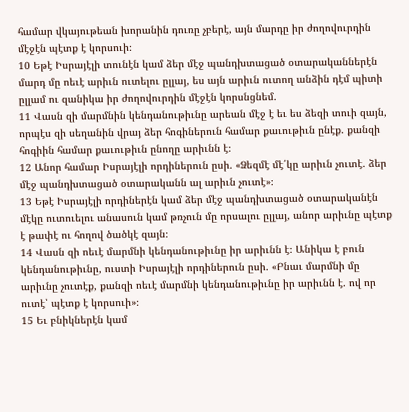համար վկայութեան խորանին դուռը չբերէ, այն մարդը իր ժողովուրդին մէջէն պէտք է կորսուի։
10 Եթէ Իսրայէլի տունէն կամ ձեր մէջ պանդխտացած օտարականներէն մարդ մը ոեւէ արիւն ուտելու ըլլայ, ես այն արիւն ուտող անձին դէմ պիտի ըլլամ ու զանիկա իր ժողովուրդին մէջէն կորսնցնեմ.
11 Վասն զի մարմնին կենդանութիւնը արեան մէջ է եւ ես ձեզի տուի զայն, որպէս զի սեղանին վրայ ձեր հոգիներուն համար քաւութիւն ընէք. քանզի հոգիին համար քաւութիւն ընողը արիւնն է։
12 Անոր համար Իսրայէլի որդիներուն ըսի. «Ձեզմէ մէ՛կը արիւն չուտէ. ձեր մէջ պանդխտացած օտարականն ալ արիւն չուտէ»։
13 Եթէ Իսրայէլի որդիներէն կամ ձեր մէջ պանդխտացած օտարականէն մէկը ուտուելու անասուն կամ թռչուն մը որսալու ըլլայ, անոր արիւնը պէտք է թափէ ու հողով ծածկէ զայն։
14 Վասն զի ոեւէ մարմնի կենդանութիւնը իր արիւնն է։ Անիկա է բուն կենդանութիւնը, ուստի Իսրայէլի որդիներուն ըսի. «Բնաւ մարմնի մը արիւնը չուտէք, քանզի ոեւէ մարմնի կենդանութիւնը իր արիւնն է. ով որ ուտէ՝ պէտք է կորսուի»։
15 Եւ բնիկներէն կամ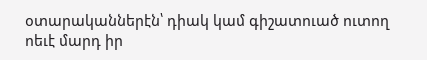օտարականներէն՝ դիակ կամ գիշատուած ուտող ոեւէ մարդ իր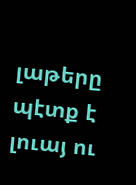լաթերը պէտք է լուայ ու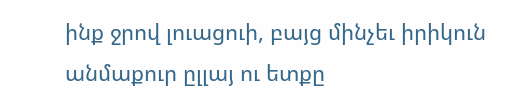ինք ջրով լուացուի, բայց մինչեւ իրիկուն անմաքուր ըլլայ ու ետքը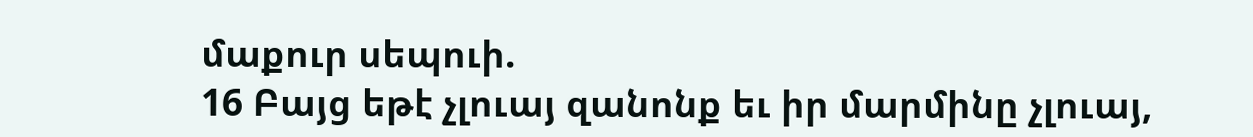մաքուր սեպուի.
16 Բայց եթէ չլուայ զանոնք եւ իր մարմինը չլուայ,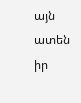այն ատեն իր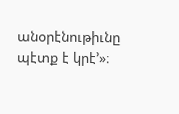անօրէնութիւնը պէտք է կրէ’»։